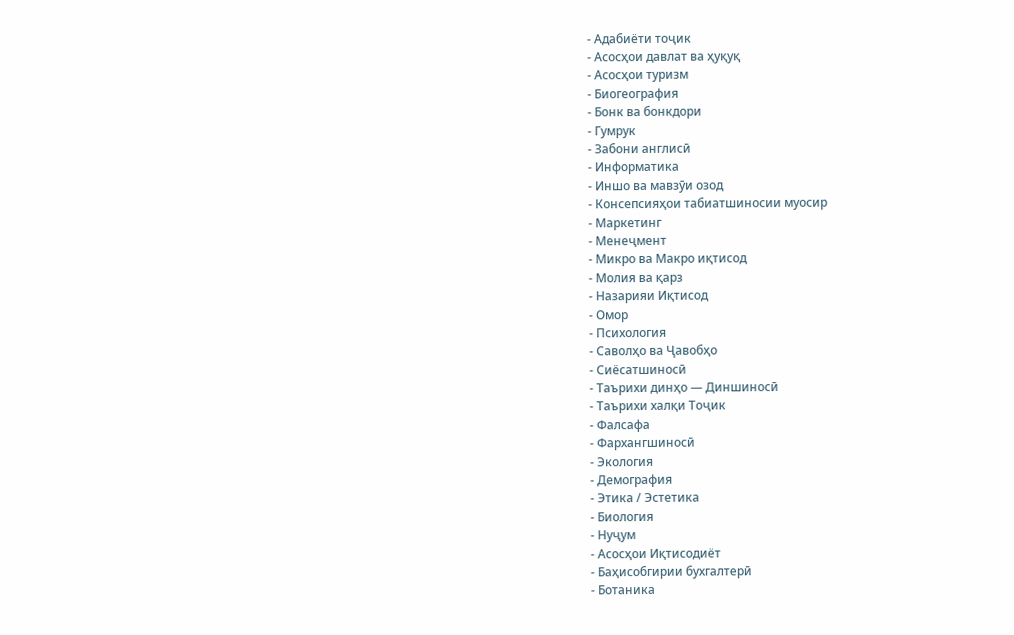- Адабиёти тоҷик
- Асосҳои давлат ва ҳуқуқ
- Асосҳои туризм
- Биогеография
- Бонк ва бонкдори
- Гумрук
- Забони англисӣ
- Информатика
- Иншо ва мавзӯи озод
- Консепсияҳои табиатшиносии муосир
- Маркетинг
- Менеҷмент
- Микро ва Макро иқтисод
- Молия ва қарз
- Назарияи Иқтисод
- Омор
- Психология
- Саволҳо ва Ҷавобҳо
- Сиёсатшиносӣ
- Таърихи динҳо — Диншиносӣ
- Таърихи халқи Тоҷик
- Фалсафа
- Фархангшиносӣ
- Экология
- Демография
- Этика / Эстетика
- Биология
- Нуҷум
- Асосҳои Иқтисодиёт
- Баҳисобгирии бухгалтерӣ
- Ботаника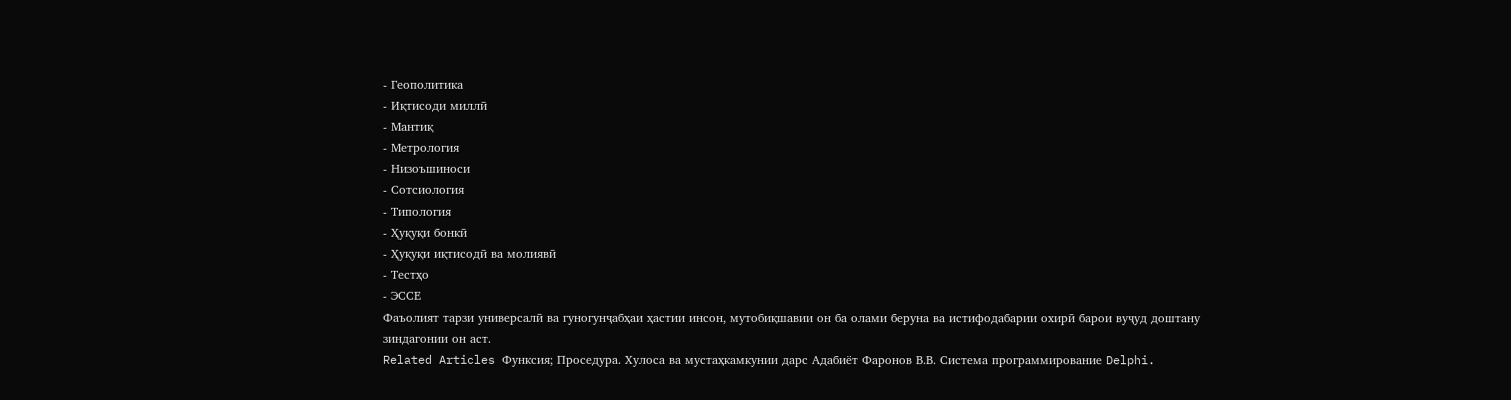- Геополитика
- Иқтисоди миллӣ
- Мантиқ
- Метрология
- Низоъшиноси
- Сотсиология
- Типология
- Ҳуқуқи бонкӣ
- Ҳуқуқи иқтисодӣ ва молиявӣ
- Тестҳо
- ЭССЕ
Фаъолият тарзи универсалӣ ва гуногунҷабҳаи ҳастии инсон, мутобиқшавии он ба олами беруна ва истифодабарии охирӣ барои вуҷуд доштану зиндагонии он аст.
Related Articles Функсия; Проседура. Хулоса ва мустаҳкамкунии дарс Адабиёт Фаронов В.В. Система программирование Delphi.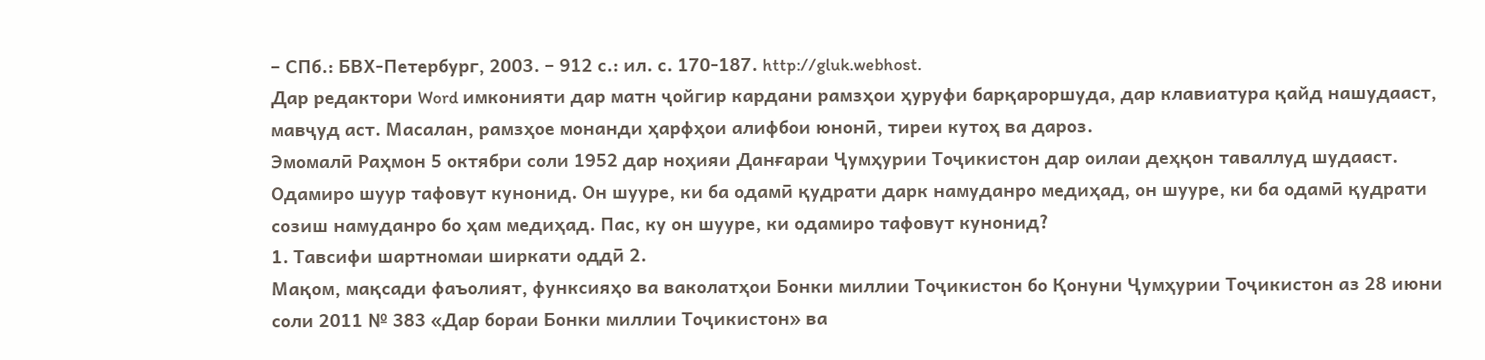– СПб.: БВХ-Петербург, 2003. – 912 с.: ил. с. 170-187. http://gluk.webhost.
Дар редактори Word имконияти дар матн ҷойгир кардани рамзҳои ҳуруфи барқароршуда, дар клавиатура қайд нашудааст, мавҷуд аст. Масалан, рамзҳое монанди ҳарфҳои алифбои юнонӣ, тиреи кутоҳ ва дароз.
Эмомалӣ Раҳмон 5 октябри соли 1952 дар ноҳияи Данғараи Ҷумҳурии Тоҷикистон дар оилаи деҳқон таваллуд шудааст.
Одамиро шуур тафовут кунонид. Он шууре, ки ба одамӣ қудрати дарк намуданро медиҳад, он шууре, ки ба одамӣ қудрати созиш намуданро бо ҳам медиҳад. Пас, ку он шууре, ки одамиро тафовут кунонид?
1. Тавсифи шартномаи ширкати оддӣ 2.
Мақом, мақсади фаъолият, функсияҳо ва ваколатҳои Бонки миллии Тоҷикистон бо Қонуни Ҷумҳурии Тоҷикистон аз 28 июни соли 2011 № 383 «Дар бораи Бонки миллии Тоҷикистон» ва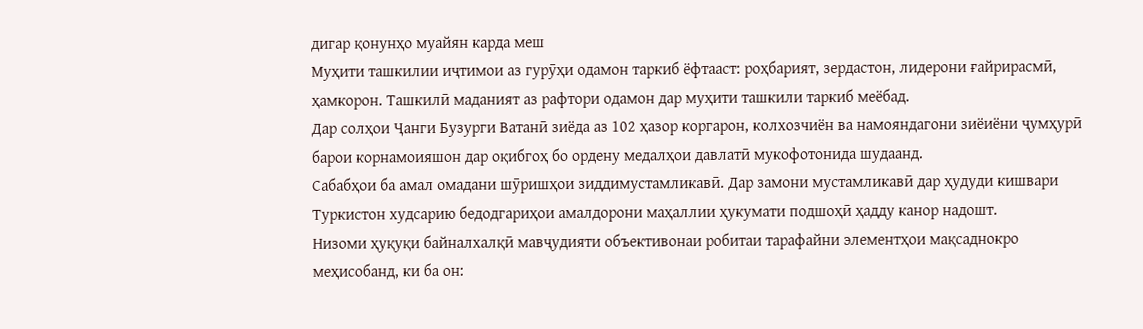дигар қонунҳо муайян карда меш
Муҳити ташкилии иҷтимои аз гурӯҳи одамон таркиб ёфтааст: роҳбарият, зердастон, лидерони ғайрирасмӣ, ҳамкорон. Ташкилӣ маданият аз рафтори одамон дар муҳити ташкили таркиб меёбад.
Дар солҳои Ҷанги Бузурги Ватанӣ зиёда аз 102 ҳазор коргарон, колхозчиён ва намояндагони зиёиёни ҷумҳурӣ барои корнамоияшон дар оқибгоҳ бо ордену медалҳои давлатӣ мукофотонида шудаанд.
Сабабҳои ба амал омадани шӯришҳои зиддимустамликавӣ. Дар замони мустамликавӣ дар ҳудуди кишвари Туркистон худсарию бедодгариҳои амалдорони маҳаллии ҳукумати подшоҳӣ ҳадду канор надошт.
Низоми ҳуқуқи байналхалқӣ мавҷудияти объективонаи робитаи тарафайни элементҳои мақсаднокро меҳисобанд, ки ба он: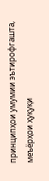принципҳои умумии эътирофгашта, меъёрҳои ҳуқуқи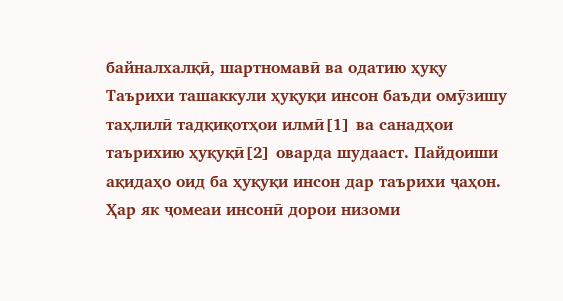байналхалқӣ, шартномавӣ ва одатию ҳуқу
Таърихи ташаккули ҳуқуқи инсон баъди омӯзишу таҳлилӣ тадқиқотҳои илмӣ[1] ва санадҳои таърихию ҳуқуқӣ[2] оварда шудааст. Пайдоиши ақидаҳо оид ба ҳуқуқи инсон дар таърихи ҷаҳон.
Ҳар як ҷомеаи инсонӣ дорои низоми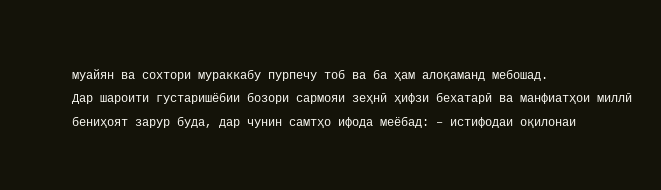муайян ва сохтори мураккабу пурпечу тоб ва ба ҳам алоқаманд мебошад.
Дар шароити густаришёбии бозори сармояи зеҳнӣ ҳифзи бехатарӣ ва манфиатҳои миллӣ бениҳоят зарур буда, дар чунин самтҳо ифода меёбад: – истифодаи оқилонаи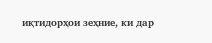иқтидорҳои зеҳние, ки дар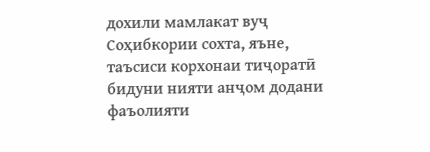дохили мамлакат вуҷ
Соҳибкории сохта, яъне, таъсиси корхонаи тиҷоратӣ бидуни нияти анҷом додани фаъолияти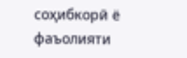соҳибкорӣ ё фаъолияти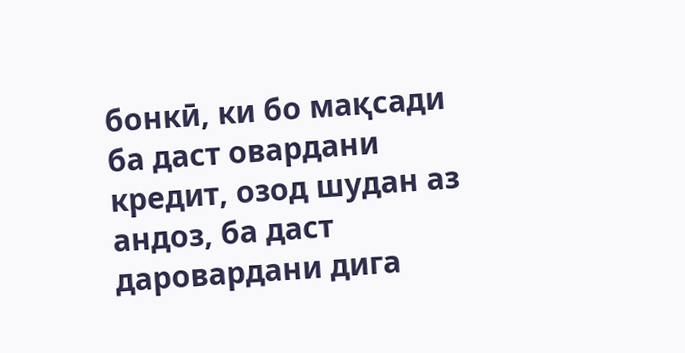бонкӣ, ки бо мақсади ба даст овардани кредит, озод шудан аз андоз, ба даст даровардани дига